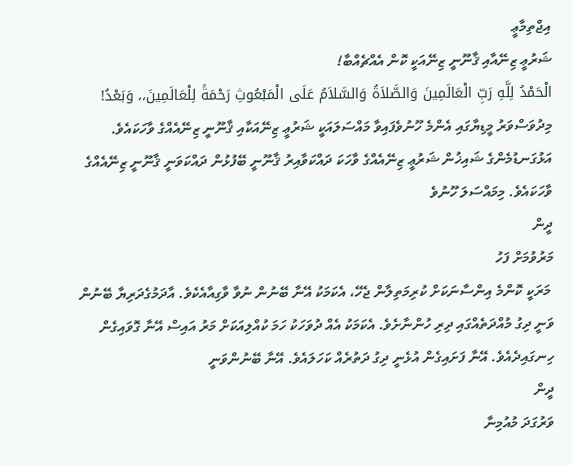އިޖްތިމާޢީ
ޝަރުޢީ ޒިނޭއާއި ޤާނޫނީ ޒިނޭއަކީ ކޮން އެއްޗެއްބާ!
الْحَمْدُ لِلَّهِ رَبِّ الْعَالَمِينَ وَالصَّلاَةُ وَالسَّلاَمُ عَلَى الْمَبْعُوثِ رَحْمَةً لِلْعَالَمِينَ،، وَبَعْدُ! މިދުވަސްވަރު މީޑިޔާގައި އެންމެ ހޫނުވެފައިވާ މައްސަލައަކީ ޝަރުޢީ ޒިނޭއަކާއި ޤާނޫނީ ޒިނޭއެއްގެ ވާހަކައެވެ. އަޅުގަނޑުމެންގެ ޝައިޚުން ޝަރުޢީ ޒިނޭއެއްގެ ވާހަކަ ދައްކަވާއިރު ޤާނޫނީ ބޭފުޅުން ދައްކަވަނީ ޤާނޫނީ ޒިނޭއެއްގެ ވާހަކައެވެ. މިމައްސަލަ ހޫނުވެ
ދީން
މަރުވުމަށް ފަހު
 މަރަކީ ކޮންމެ އިންސާނަކަށް ކުރިމަތިލާން ޖެހޭ، އެކަމަކު އޭނާ ބޭނުން ނުވާ ވާގިއާއެކެވެ. އާދަމުގެދަރިޔާ ބޭނުން ވަނީ ދިގު މުއްދަތެއްގައި ދިރި ހުންނާށެވެ. އެކަމަކު އެއް ދުވަހަކު ހަމަ ކުއްލިއަކަށް މަރު އައިސް އޭނާ ގޮވައިގެން ހިނގައިދެއެވެ. އޭނާ ފަށައިގެން އުޅެނީ ދިގު ދަތުރެއް ކަހަލައެވެ. އޭނާ ބޭނުންވަނީ
ދީން
ވަރުގަދަ މުއުމިނާ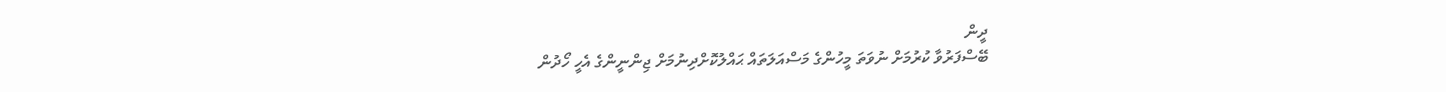ދީން
ބޭސްފަރުވާ ކުރުމަށް ނުވަތަ މީހުންގެ މަސްއަލަތައް ޙައްލުކޮށްދިނުމަށް ޖިންނީންގެ އެހީ ހޯދުން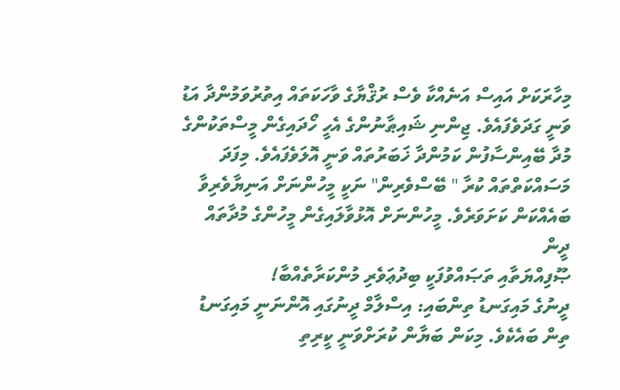މިހާރަކަށް އައިސް އަނެއްކާ ވެސް ރުޤްޔާގެ ވާހަކަތައް އިތުރުވަމުންދާ އަޑު ވަނީ ގަދަވެފައެވެ. ޖިންނި ޝައިޠާނުންގެ އެހީ ހޯދައިގެން މީސްތަކުންގެ މުދާ ބޭއިންސާފުން ކަމުންދާ ޚަބަރުތައް ވަނީ އޮލަވެފައެވެ. މިފަދަ މަސައްކަތްތައް ކުރާ " ބޭސްވެރިން" ނަކީ މީހުންނަށް އަނިޔާވެރިވާ ބައެއްކަން ކަށަވަރެވެ. މީހުންނަށް އޮޅުވާލައިގެން މީހުންގެ މުދާތައް
ދީން
ޞޫފިއްޔަތާއި ތަޞައްވުފަކީ ބިދުޢަވެރި މުންކަރާތެއްބާ!
ދީނުގެ މައިގަނޑު ތިންބައި: އިސްލާމް ދީނުގައި އޮންނަނީ މައިގަނޑު ތިން ބައެކެވެ. މިކަން ބަޔާން ކުރަށްވަނީ ކީރިތި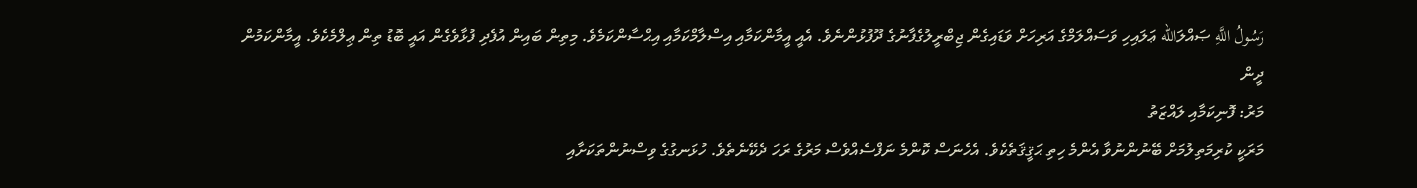رَسُولُ اللَّهِ ޞައްލަالله ޢަލައިހި ވަސައްލަމްގެ އަރިހަށް ވަޑައިގެން ޖިބްރީލުގެފާނުގެ ދޫފުޅުންނެވެ. އެއީ އީމާންކަމާއި އިސްލާމްކަމާއި އިޙްސާންކަމެވެ. މިތިން ބައިން އުފެދި ފުޅާވެގެން އައީ ބޮޑު ތިން ޢިލްމެކެވެ. އީމާންކަމުން
ދީން
މަރު: ފޮނިކަމާއި ލައްޒަތު
މަރަކީ ކުރިމަތިލުމަށް ބޭނުންނުވާ އެންމެ ހިތި ޙަޤީޤަތެކެވެ. އެހެނަސް ކޮންމެ ނަފްސެއްވެސް މަރުގެ ރަހަ ދެކޭނެތެވެ. ހުޅަނގުގެ ވިސްނުންތަކަށާއި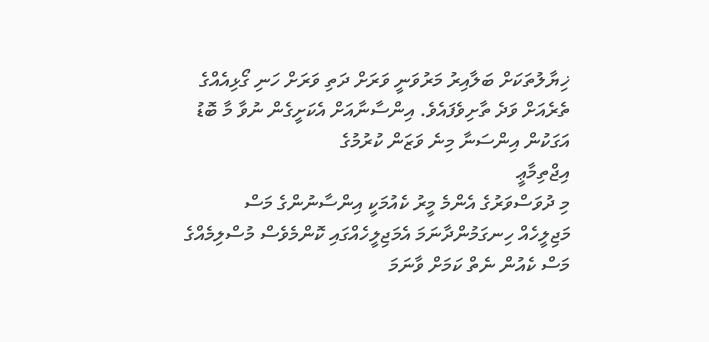ޚިޔާލުތަކަށް ބަލާއިރު މަރުވަނީ ވަރަށް ދަތި ވަރަށް ހަނި ގޯޅިއެއްގެ ތެރެއަށް ވަދެ ތާށިވެފައެވެ. އިންސާނާއަށް އެކަށީގެން ނުވާ މާ ބޮޑު އަގަކުން އިންސަނާ މިނެ ވަޒަން ކުރުމުގެ
އިޖްތިމާޢީ
މި ދުވަސްވަރުގެ އެންމެ މީރު ކެއުމަކީ އިންސާނުންގެ މަސް
މަޖިލީހެއް ހިނގަމުންދާނަމަ އެމަޖިލީހެއްގައި ކޮންމެވެސް މުސްލިމެއްގެ މަސް ކެއުން ނެތް ކަމަށް ވާނަމަ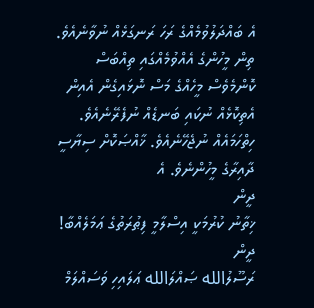އެ ބައްދަލުވުމެއްގެ ރަހަ ރަނގަޅެއް ނުވާނެއެވެ. ތިން މީހުންގެ އެއްވުމެއްގައި ތިއްބަސް ކޮންމެވެސް މީހެއްގެ މަސް ނޮޅައިގެން އެއިން އެތިކޮޅެއް ނުކައި ބަނޑެއް ނުފެރޭނެއެވެ. ހިތްހަމައެއް ނުޖެހޭނެއެވެ. ޚާއްޞަކޮށް ސިޔާސީ ދާއިރާގެ މީހުންނެވެ. އެ
ދީން
ޚިތާނު ކުރުމަކީ އިސްލާމީ ފިޠުރަތުގެ ޢަމަލެއްބާ!
ދީން
ރަސޫލުالله ޞައްލަالله ޢަލައިހި ވަސައްލަމް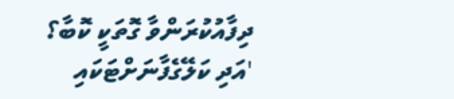ދިފާއުކުރަންވާ ގޮތަކީ ކޮބާ؟
'އަދި ކަލޭގެފާނަށްޓަކައި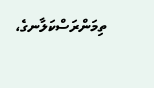ތިމަންރަސްކަލާނގެ،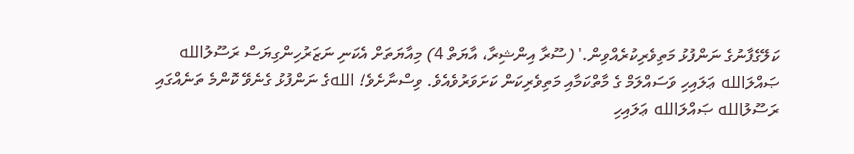ކަލޭގެފާނުގެ ނަންފުޅު މަތިވެރިކުރެއްވިން.' (ސޫރާ އިންޝިރާ، އާޔަތް 4) މިއާޔަތަށް އެކަނި ނަޒަރުހިންގިޔަސް ރަސޫލުالله ޞައްލަالله ޢަލައިހި ވަސައްލަމް ގެ މާތްކަމާއި މަތިވެރިކަން ކަށަވަރުވެއެވެ. ވިސްނާށެވެ! اللهގެ ނަންފުޅު ގެނެވޭ ކޮންމެ ތަނެއްގައި ރަސޫލުالله ޞައްލަالله ޢަލައިހި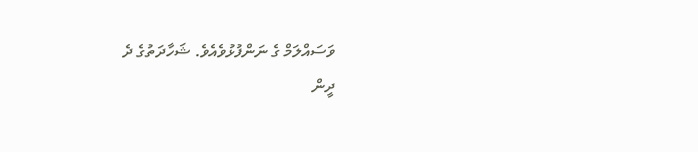ވަސައްލަމް ގެ ނަންފުޅުވެއެވެ. ޝަހާދަތުގެ ދެ
ދީން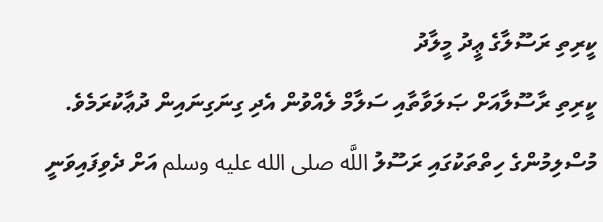ކީރިތި ރަސޫލާގެ ޢީދު މީލާދު
ކީރިތި ރާސޫލާއަށް ޞަލަވާތާއި ސަލާމް ލެއްވުން އެދި ގިނަގިނައިން ދުޢާކުރަމެވެ. މުސްލިމުންގެ ހިތްތަކުގައި ރަސޫލު اللَّه صلى الله عليه وسلم އަށް ދެވިފައިވަނީ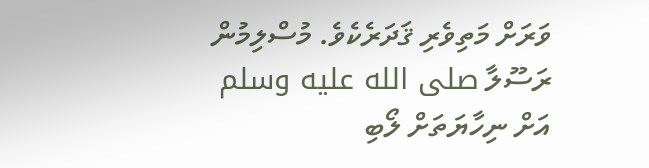ވަރަށް މަތިވެރި ޤަދަރެކެވެ. މުސްލިމުން ރަސޫލާ صلى الله عليه وسلم އަށް ނިހާޔަތަށް ލޯބި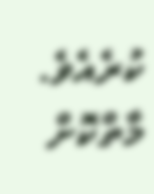ކުރެއެވެ. މާތްކޮށް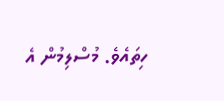ހިތައެވެ. މުސްލިމުން އެ